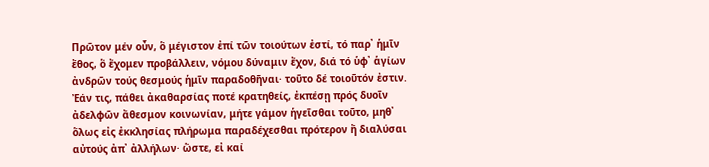Πρῶτον μέν οὖν, ὃ μέγιστον ἐπί τῶν τοιούτων ἐστί, τό παρ᾿ ἡμῖν ἔθος, ὃ ἔχομεν προβάλλειν, νόμου δύναμιν ἔχον, διά τό ὑφ᾿ ἁγίων ἀνδρῶν τούς θεσμούς ἡμῖν παραδοθῆναι· τοῦτο δέ τοιοῦτόν ἐστιν. Ἐάν τις, πάθει ἀκαθαρσίας ποτέ κρατηθείς, ἐκπέσῃ πρός δυοῖν ἀδελφῶν ἄθεσμον κοινωνίαν, μήτε γάμον ἡγεῖσθαι τοῦτο, μηθ᾿ ὅλως εἰς ἐκκλησίας πλήρωμα παραδέχεσθαι πρότερον ἤ διαλύσαι αὐτούς ἀπ᾿ ἀλλήλων· ὥστε, εἰ καί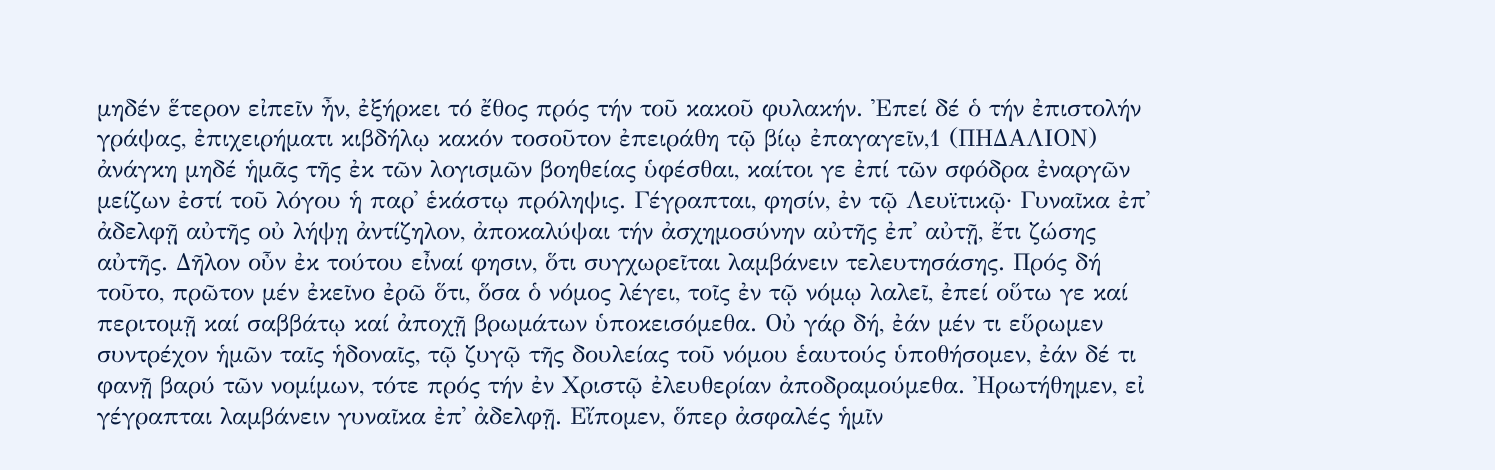μηδέν ἕτερον εἰπεῖν ἦν, ἐξήρκει τό ἔθος πρός τήν τοῦ κακοῦ φυλακήν. Ἐπεί δέ ὁ τήν ἐπιστολήν γράψας, ἐπιχειρήματι κιβδήλῳ κακόν τοσοῦτον ἐπειράθη τῷ βίῳ ἐπαγαγεῖν,1 (ΠΗΔΑΛΙΟΝ) ἀνάγκη μηδέ ἡμᾶς τῆς ἐκ τῶν λογισμῶν βοηθείας ὑφέσθαι, καίτοι γε ἐπί τῶν σφόδρα ἐναργῶν μείζων ἐστί τοῦ λόγου ἡ παρ᾿ ἑκάστῳ πρόληψις. Γέγραπται, φησίν, ἐν τῷ Λευϊτικῷ· Γυναῖκα ἐπ᾿ ἀδελφῇ αὐτῆς οὐ λήψῃ ἀντίζηλον, ἀποκαλύψαι τήν ἀσχημοσύνην αὐτῆς ἐπ᾿ αὐτῇ, ἔτι ζώσης αὐτῆς. Δῆλον οὖν ἐκ τούτου εἶναί φησιν, ὅτι συγχωρεῖται λαμβάνειν τελευτησάσης. Πρός δή τοῦτο, πρῶτον μέν ἐκεῖνο ἐρῶ ὅτι, ὅσα ὁ νόμος λέγει, τοῖς ἐν τῷ νόμῳ λαλεῖ, ἐπεί οὕτω γε καί περιτομῇ καί σαββάτῳ καί ἀποχῇ βρωμάτων ὑποκεισόμεθα. Οὐ γάρ δή, ἐάν μέν τι εὕρωμεν συντρέχον ἡμῶν ταῖς ἡδοναῖς, τῷ ζυγῷ τῆς δουλείας τοῦ νόμου ἑαυτούς ὑποθήσομεν, ἐάν δέ τι φανῇ βαρύ τῶν νομίμων, τότε πρός τήν ἐν Χριστῷ ἐλευθερίαν ἀποδραμούμεθα. Ἠρωτήθημεν, εἰ γέγραπται λαμβάνειν γυναῖκα ἐπ᾿ ἀδελφῇ. Εἴπομεν, ὅπερ ἀσφαλές ἡμῖν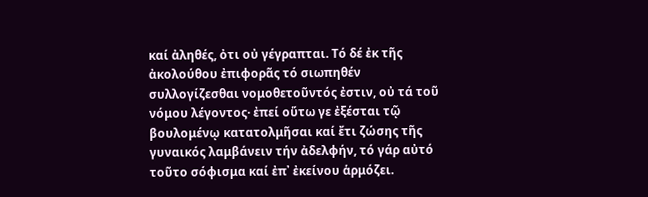καί ἀληθές, ὀτι οὐ γέγραπται. Τό δέ ἐκ τῆς ἀκολούθου ἐπιφορᾶς τό σιωπηθέν συλλογίζεσθαι νομοθετοῦντός ἐστιν, οὐ τά τοῦ νόμου λέγοντος· ἐπεί οὕτω γε ἐξέσται τῷ βουλομένῳ κατατολμῆσαι καί ἔτι ζώσης τῆς γυναικός λαμβάνειν τήν ἀδελφήν, τό γάρ αὐτό τοῦτο σόφισμα καί ἐπ᾽ ἐκείνου ἁρμόζει.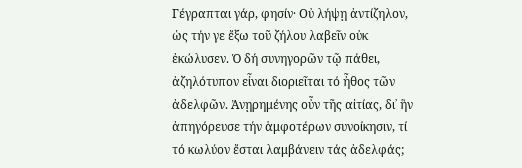Γέγραπται γάρ, φησίν· Οὐ λήψῃ ἀντίζηλον, ὡς τήν γε ἔξω τοῦ ζήλου λαβεῖν οὐκ ἐκώλυσεν. Ὁ δή συνηγορῶν τῷ πάθει, ἀζηλότυπον εἶναι διοριεῖται τό ἦθος τῶν ἀδελφῶν. Ἀνῃρημένης οὖν τῆς αἰτίας, δι᾿ ἣν ἀπηγόρευσε τήν ἁμφοτέρων συνοίκησιν, τί τό κωλύον ἔσται λαμβάνειν τάς ἀδελφάς;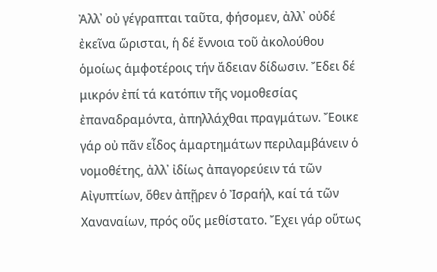Ἀλλ᾿ οὐ γέγραπται ταῦτα, φήσομεν, ἀλλ᾿ οὐδέ ἐκεῖνα ὥρισται, ἡ δέ ἔννοια τοῦ ἀκολούθου ὁμοίως ἁμφοτέροις τήν ἄδειαν δίδωσιν. Ἔδει δέ μικρόν ἐπί τά κατόπιν τῆς νομοθεσίας ἐπαναδραμόντα, ἀπηλλάχθαι πραγμάτων. Ἔοικε γάρ οὐ πᾶν εἶδος ἁμαρτημάτων περιλαμβάνειν ὁ νομοθέτης, ἀλλ᾿ ἰδίως ἀπαγορεύειν τά τῶν Αἰγυπτίων, ὅθεν ἀπῇρεν ὁ Ἰσραήλ, καί τά τῶν Χαναναίων, πρός οὕς μεθίστατο. Ἔχει γάρ οὕτως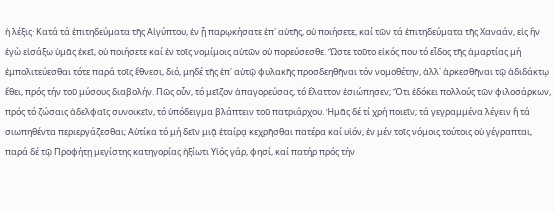ἡ λέξις· Κατά τά ἐπιτηδεύματα τῆς Αἰγύπτου, ἐν ᾗ παρῳκήσατε ἐπ᾽ αὐτῆς, οὐ ποιήσετε, καί τῶν τά ἐπιτηδεύματα τῆς Χαναάν, εἰς ἣν ἐγὼ εἰσάξω ὑμᾶς ἐκεῖ, οὐ ποιήσετε καί ἐν τοῖς νομίμοις αὐτῶν οὐ πορεύσεσθε. Ὥστε τοῦτο εἰκός που τό εἶδος τῆς ἁμαρτίας μή ἐμπολιτεύεσθαι τότε παρά τοῖς ἔθνεσι, διό, μηδέ τῆς ἐπ᾿ αὐτῷ φυλακῆς προσδεηθῆναι τόν νομοθέτην, ἀλλ᾿ ἀρκεσθῆναι τῷ ἀδιδάκτῳ ἔθει, πρός τήν τοῦ μύσους διαβολήν. Πῶς οὖν, τό μεῖζον ἀπαγορεύσας, τό ἔλαττον ἐσιώπησεν; Ὅτι ἐδόκει πολλούς τῶν φιλοσάρκων, πρός τό ζώσαις ἀδελφαῖς συνοικεῖν, τό ὑπόδειγμα βλάπτειν τοῦ πατριάρχου. Ἡμᾶς δέ τί χρή ποιεῖν; τά γεγραμμένα λέγειν ἤ τά σιωπηθέντα περιεργάζεσθαι; Αὐτίκα τό μή δεῖν μιᾷ ἐταίρᾳ κεχρῆσθαι πατέρα καί υἱόν, ἐν μέν τοῖς νόμοις τούτοις οὐ γέγραπται, παρά δέ τῷ Προφήτῃ μεγίστης κατηγορίας ἠξίωτι Υἱός γάρ, φησί, καί πατήρ πρός τήν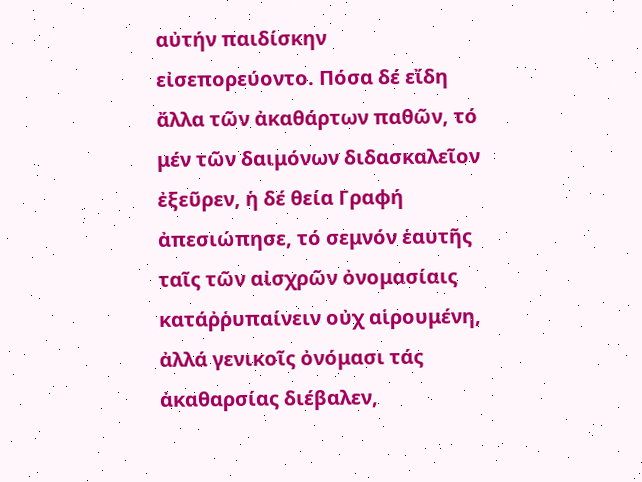αὐτήν παιδίσκην εἰσεπορεύοντο. Πόσα δέ εἴδη ἄλλα τῶν ἀκαθάρτων παθῶν, τό μέν τῶν δαιμόνων διδασκαλεῖον ἐξεῦρεν, ἡ δέ θεία Γραφή ἀπεσιώπησε, τό σεμνόν ἑαυτῆς ταῖς τῶν αἰσχρῶν ὀνομασίαις κατάῤῥυπαίνειν οὐχ αἱρουμένη, ἀλλά γενικοῖς ὀνόμασι τάς ἀκαθαρσίας διέβαλεν,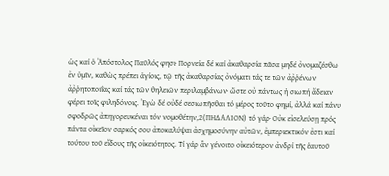ὡς καί ὁ Ἀπόστολος Παῦλός φησι· Πορνεία δέ καί ἀκαθαρσία πᾶσα μηδέ ὀνομαζέσθω ἐν ὑμῖν, καθὼς πρέπει ἁγίοις, τῷ τῆς ἀκαθαρσίας ὀνόματι τάς τε τῶν ἀῤῥένων ἀῤῥητοποιΐας καί τάς τῶν θηλειῶν περιλαμβάνων· ὥστε οὐ πάντως ἡ σιωπή ἄδειαν φέρει τοῖς φιληδόνοις. Ἐγὼ δέ οὐδέ σεσιωπῆσθαι τό μέρος τοῦτο φημί, ἀλλά καί πάνυ σφοδρῶς ἀπηγορευκέναι τόν νομοθέτην,2(ΠΗΔΑΛΙΟΝ) τό γάρ· Οὐκ εἰσελεύσῃ πρός πάντα οἰκεῖον σαρκός σου ἀποκαλύψαι ἀσχημοσύνην αὐτῶν, ἐμπεριεκτικόν ἐστι καί τούτου τοῦ εἴδους τῆς οἰκειότητος. Τί γάρ ἂν γένοιτο οἰκειότερον ἀνδρί τῆς ἑαυτοῦ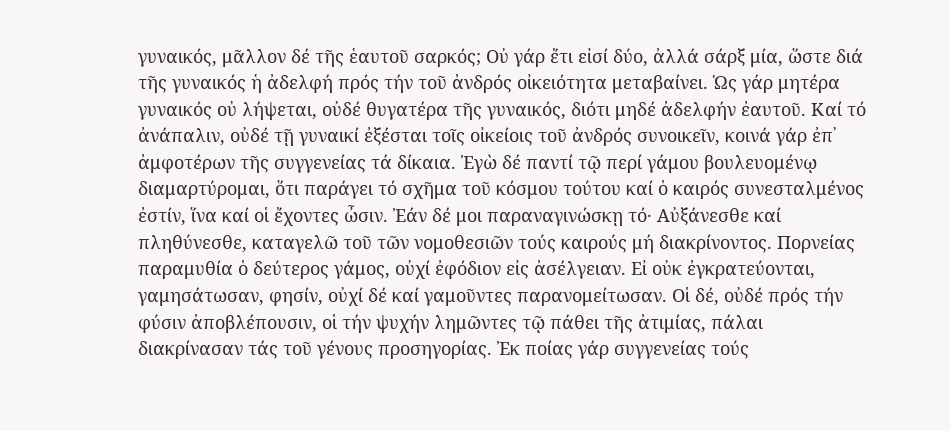γυναικός, μᾶλλον δέ τῆς ἑαυτοῦ σαρκός; Οὐ γάρ ἔτι εἰσί δύο, ἀλλά σάρξ μία, ὥστε διά τῆς γυναικός ἡ ἀδελφή πρός τήν τοῦ ἀνδρός οἰκειότητα μεταβαίνει. Ὡς γάρ μητέρα γυναικός οὐ λήψεται, οὐδέ θυγατέρα τῆς γυναικός, διότι μηδέ ἀδελφήν ἐαυτοῦ. Καί τό ἀνάπαλιν, οὐδέ τῇ γυναικί ἐξέσται τοῖς οἰκείοις τοῦ ἀνδρός συνοικεῖν, κοινά γάρ ἐπ᾿ ἀμφοτέρων τῆς συγγενείας τά δίκαια. Ἐγὼ δέ παντί τῷ περί γάμου βουλευομένῳ διαμαρτύρομαι, ὅτι παράγει τό σχῆμα τοῦ κόσμου τούτου καί ὁ καιρός συνεσταλμένος ἐστίν, ἵνα καί οἱ ἔχοντες ὦσιν. Ἐάν δέ μοι παραναγινώσκῃ τό· Αὐξάνεσθε καί πληθύνεσθε, καταγελῶ τοῦ τῶν νομοθεσιῶν τούς καιρούς μή διακρίνοντος. Πορνείας παραμυθία ὁ δεύτερος γάμος, οὐχί ἐφόδιον εἰς ἀσέλγειαν. Εἰ οὐκ ἐγκρατεύονται, γαμησάτωσαν, φησίν, οὐχί δέ καί γαμοῦντες παρανομείτωσαν. Οἱ δέ, οὐδέ πρός τήν φύσιν ἀποβλέπουσιν, οἱ τήν ψυχήν λημῶντες τῷ πάθει τῆς ἀτιμίας, πάλαι διακρίνασαν τάς τοῦ γένους προσηγορίας. Ἐκ ποίας γάρ συγγενείας τούς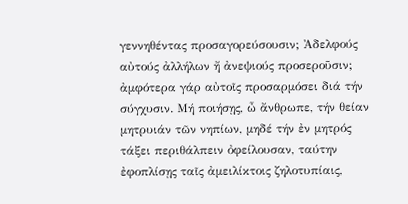γεννηθέντας προσαγορεύσουσιν; Ἀδελφούς αὐτούς ἀλλήλων ἤ ἀνεψιούς προσεροῦσιν; ἀμφότερα γάρ αὐτοῖς προσαρμόσει διά τήν σύγχυσιν. Μή ποιήσῃς, ὦ ἄνθρωπε, τήν θείαν μητρυιάν τῶν νηπίων, μηδέ τήν ἐν μητρός τάξει περιθάλπειν ὀφείλουσαν, ταύτην ἐφοπλίσῃς ταῖς ἀμειλίκτοις ζηλοτυπίαις,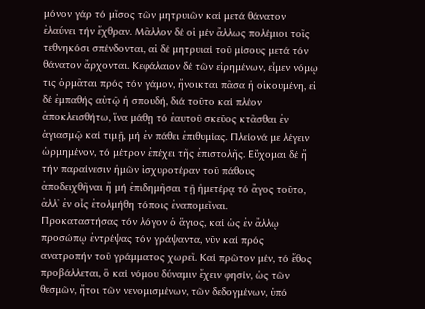μόνον γάρ τό μῖσος τῶν μητρυιῶν καί μετά θάνατον ἐλαύνει τήν ἔχθραν. Μᾶλλον δέ οἱ μέν ἄλλως πολέμιοι τοῖς τεθνηκόσι σπένδονται, αἱ δέ μητρυιαί τοῦ μίσους μετά τόν θάνατον ἄρχονται. Κεφάλαιον δέ τῶν εἰρημένων, εἶμεν νόμῳ τις ὁρμᾶται πρός τόν γάμον, ἤνοικται πᾶσα ἡ οἰκουμένη, εἰ δέ ἐμπαθής αὐτῷ ἡ σπουδή, διά τοῦτο καί πλέον ἀποκλεισθήτω, ἵνα μάθῃ τό ἐαυτοῦ σκεῦος κτᾶσθαι ἐν ἁγιασμῷ καί τιμῇ, μή ἐν πάθει ἐπιθυμίας. Πλείονά με λέγειν ὡρμημένον, τό μέτρον ἐπέχει τῆς ἐπιστολῆς. Εὔχομαι δέ ἤ τήν παραίνεσιν ἡμῶν ἰσχυροτέραν τοῦ πάθους ἀποδειχθῆναι ἤ μή ἐπιδημῆσαι τῇ ἡμετέρᾳ τό ἄγος τοῦτο, ἀλλ᾽ ἐν οἷς ἐτολμήθη τόποις ἐναπομεῖναι.
Προκαταστήσας τόν λόγον ὁ ἅγιος, καί ὡς ἐν ἄλλῳ προσώπῳ ἐντρέψας τόν γράψαντα, νῦν καί πρός ανατροπήν τοῦ γράμματος χωρεῖ. Καί πρῶτον μέν, τό ἔθος προβάλλεται, ὃ καί νόμου δύναμιν ἔχειν φησίν, ὡς τῶν θεσμῶν, ἤτοι τῶν νενομισμένων, τῶν δεδογμένων, ὑπό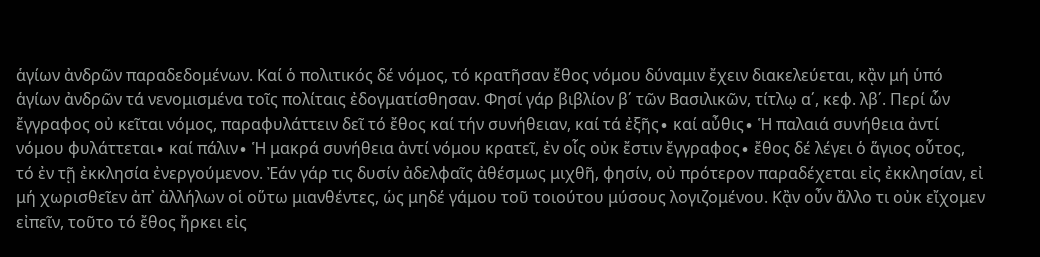ἁγίων ἀνδρῶν παραδεδομένων. Καί ὁ πολιτικός δέ νόμος, τό κρατῆσαν ἔθος νόμου δύναμιν ἔχειν διακελεύεται, κᾂν μή ὑπό ἁγίων ἀνδρῶν τά νενομισμένα τοῖς πολίταις ἐδογματίσθησαν. Φησί γάρ βιβλίον β΄ τῶν Βασιλικῶν, τίτλῳ α΄, κεφ. λβ΄. Περί ὧν ἔγγραφος οὐ κεῖται νόμος, παραφυλάττειν δεῖ τό ἔθος καί τήν συνήθειαν, καί τά ἐξῆς∙ καί αὖθις∙ Ἡ παλαιά συνήθεια ἀντί νόμου φυλάττεται∙ καί πάλιν∙ Ἡ μακρά συνήθεια ἀντί νόμου κρατεῖ, ἐν οἷς οὐκ ἔστιν ἔγγραφος∙ ἔθος δέ λέγει ὁ ἅγιος οὗτος, τό ἐν τῇ ἐκκλησία ἐνεργούμενον. Ἐάν γάρ τις δυσίν ἀδελφαῖς ἀθέσμως μιχθῆ, φησίν, οὐ πρότερον παραδέχεται εἰς ἐκκλησίαν, εἰ μή χωρισθεῖεν ἀπ᾽ ἀλλήλων οἱ οὕτω μιανθέντες, ὡς μηδέ γάμου τοῦ τοιούτου μύσους λογιζομένου. Κᾂν οὖν ἄλλο τι οὐκ εἴχομεν εἰπεῖν, τοῦτο τό ἔθος ἤρκει εἰς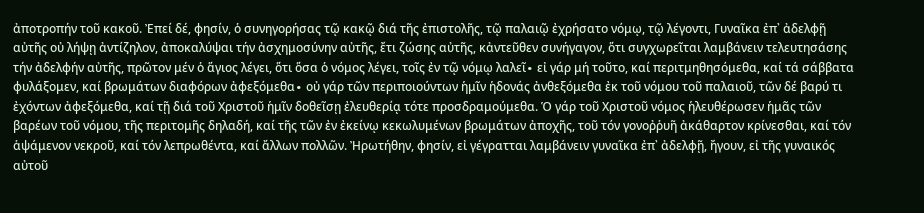ἀποτροπήν τοῦ κακοῦ. Ἐπεί δέ, φησίν, ὁ συνηγορήσας τῷ κακῷ διά τῆς ἐπιστολῆς, τῷ παλαιῷ ἐχρήσατο νόμῳ, τῷ λέγοντι, Γυναῖκα ἐπ᾽ ἀδελφῇ αὐτῆς οὐ λήψῃ ἀντίζηλον, ἀποκαλύψαι τήν ἀσχημοσύνην αὐτῆς, ἔτι ζώσης αὐτῆς, κἀντεῦθεν συνήγαγον, ὅτι συγχωρεῖται λαμβάνειν τελευτησάσης τήν ἀδελφήν αὐτῆς, πρῶτον μέν ὁ ἅγιος λέγει, ὅτι ὅσα ὁ νόμος λέγει, τοῖς ἐν τῷ νόμῳ λαλεῖ∙ εἰ γάρ μή τοῦτο, καί περιτμηθησόμεθα, καί τά σάββατα φυλάξομεν, καί βρωμάτων διαφόρων ἀφεξόμεθα∙ οὐ γάρ τῶν περιποιούντων ἡμῖν ἡδονάς ἀνθεξόμεθα ἐκ τοῦ νόμου τοῦ παλαιοῦ, τῶν δέ βαρύ τι ἐχόντων ἀφεξόμεθα, καί τῇ διά τοῦ Χριστοῦ ἡμῖν δοθεῖσῃ ἐλευθερίᾳ τότε προσδραμούμεθα. Ὁ γάρ τοῦ Χριστοῦ νόμος ἡλευθέρωσεν ἡμᾶς τῶν βαρέων τοῦ νόμου, τῆς περιτομῆς δηλαδή, καί τῆς τῶν ἐν ἐκείνῳ κεκωλυμένων βρωμάτων ἀποχῆς, τοῦ τόν γονοῤῥυῆ ἀκάθαρτον κρίνεσθαι, καί τόν ἁψάμενον νεκροῦ, καί τόν λεπρωθέντα, καί ἄλλων πολλῶν. Ἠρωτήθην, φησίν, εἰ γέγρατται λαμβάνειν γυναῖκα ἐπ᾽ ἀδελφῇ, ἤγουν, εἰ τῆς γυναικός αὐτοῦ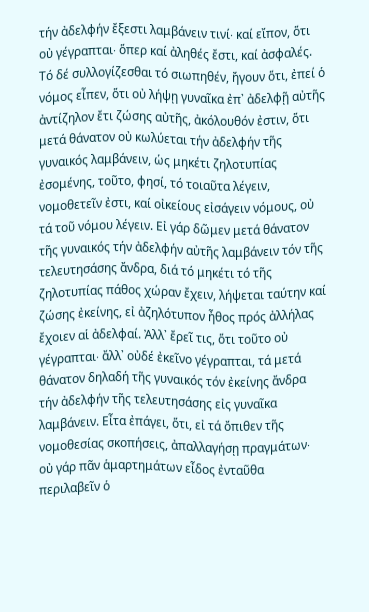τήν ἀδελφήν ἔξεστι λαμβάνειν τινί∙ καί εἴπον, ὅτι οὐ γέγραπται∙ ὅπερ καί ἀληθές ἔστι, καί ἀσφαλές. Τό δέ συλλογίζεσθαι τό σιωπηθέν, ἤγουν ὅτι, ἐπεί ὁ νόμος εἶπεν, ὅτι οὐ λήψῃ γυναῖκα ἐπ᾽ ἀδελφῇ αὐτῆς ἀντίζηλον ἔτι ζώσης αὐτῆς, ἀκόλουθόν ἐστιν, ὅτι μετά θάνατον οὐ κωλύεται τήν ἀδελφήν τῆς γυναικός λαμβάνειν, ὡς μηκέτι ζηλοτυπίας ἐσομένης, τοῦτο, φησί, τό τοιαῦτα λέγειν, νομοθετεῖν ἐστι, καί οἰκείους εἰσάγειν νόμους, οὐ τά τοῦ νόμου λέγειν. Εἰ γάρ δῶμεν μετά θάνατον τῆς γυναικός τήν ἀδελφήν αὐτῆς λαμβάνειν τόν τῆς τελευτησάσης ἄνδρα, διά τό μηκέτι τό τῆς ζηλοτυπίας πάθος χώραν ἔχειν, λήψεται ταύτην καί ζώσης ἐκείνης, εἰ ἀζηλότυπον ἦθος πρός ἀλλήλας ἔχοιεν αἱ ἀδελφαί. Ἀλλ᾽ ἔρεῖ τις, ὅτι τοῦτο οὐ γέγραπται∙ ἄλλ᾽ οὐδέ ἐκεῖνο γέγραπται, τά μετά θάνατον δηλαδή τῆς γυναικός τόν ἐκείνης ἄνδρα τήν ἀδελφήν τῆς τελευτησάσης εἰς γυναῖκα λαμβάνειν. Εἶτα ἐπάγει, ὅτι, εἰ τά ὄπιθεν τῆς νομοθεσίας σκοπήσεις, ἀπαλλαγήσῃ πραγμάτων∙ οὐ γάρ πᾶν ἁμαρτημάτων εἶδος ἐνταῦθα περιλαβεῖν ὁ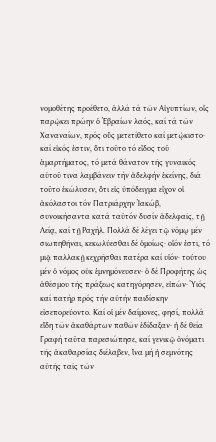νομοθέτης προέθετο, ἀλλά τά τῶν Αἰγυπτίων, οἷς παρῴκει πρώην ὁ Ἐβραίων λαός, καί τά τῶν Χαναναίων, πρός οὕς μετετίθετο καί μετῴκιστο∙ καί εἰκός ἐστιν, ὅτι τοῦτο τό εἶδος τοῦ ἁμαρτήματος, τό μετά θάνατον τῆς γυναικός αὐτοῦ τινα λαμβάνειν τήν ἀδελφήν ἐκείνης, διά τοῦτο ἐκώλυσεν, ὅτι εἰς ὐπόδειγμα εἶχον οἱ ἀκόλαστοι τόν Πατριάρχην Ἰακώβ, συνοικήσαντα κατά ταὐτόν δυσίν ἀδελφαῖς, τῇ Λείᾳ, καί τῇ Ραχήλ. Πολλά δέ λέγει τῷ νόμῳ μέν σιωπηθῆναι, κεκωλύεσθαι δέ ὁμοίως∙ οἷόν ἐστι, τό μιᾷ παλλακῇ κεχρῆσθαι πατέρα καί υἱόν∙ τούτου μέν ὁ νόμος οὐκ ἐμνημόνευσεν∙ ὁ δέ Προφήτης ὡς ἀθέσμου τῆς πράξεως κατηγόρησεν, εἰπών∙ Ὑιός καί πατήρ πρός τήν αὐτήν παιδίσκην εἰσεπορεύοντο. Καί οἱ μέν δαίμονες, φησί, πολλά εἴδη τῶν ἀκαθάρτων παθῶν ἐδίδαξαν∙ ἡ δέ θεία Γραφή ταῦτα παρεσιώπησε, καί γενικῷ ὀνόματι τῆς ἀκαθαρσίας διέλαβεν, ἵνα μή ἡ σεμνότης αὐτῆς ταῖς τῶν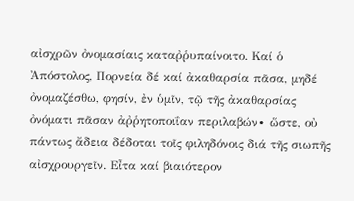αἰσχρῶν ὀνομασίαις καταῤῥυπαίνοιτο. Καί ὁ Ἀπόστολος, Πορνεία δέ καί ἀκαθαρσία πᾶσα, μηδέ ὀνομαζέσθω, φησίν, ἐν ὑμῖν, τῷ τῆς ἀκαθαρσίας ὀνόματι πᾶσαν ἀῤῥητοποιΐαν περιλαβών∙ ὥστε, οὐ πάντως ἄδεια δέδοται τοῖς φιληδόνοις διά τῆς σιωπῆς αἰσχρουργεῖν. Εἶτα καί βιαιότερον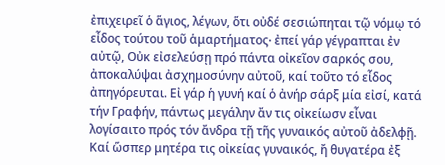ἐπιχειρεῖ ὁ ἅγιος, λέγων, ὅτι οὐδέ σεσιώπηται τῷ νόμῳ τό εἶδος τούτου τοῦ ἁμαρτήματος∙ ἐπεί γάρ γέγραπται ἐν αὐτῷ, Οὐκ εἰσελεύσῃ πρό πάντα οἰκεῖον σαρκός σου, ἀποκαλύψαι ἀσχημοσύνην αὐτοῦ, καί τοῦτο τό εἶδος ἀπηγόρευται. Εἰ γάρ ἡ γυνή καί ὁ ἀνήρ σάρξ μία εἰσί, κατά τήν Γραφήν, πάντως μεγάλην ἄν τις οἰκείωσν εἶναι λογίσαιτο πρός τόν ἄνδρα τῇ τῆς γυναικός αὐτοῦ ἀδελφῇ. Καί ὥσπερ μητέρα τις οἰκείας γυναικός, ἤ θυγατέρα ἐξ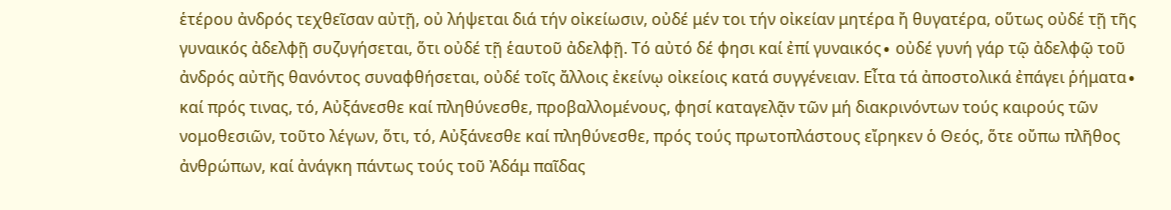ἑτέρου ἀνδρός τεχθεῖσαν αὐτῇ, οὐ λήψεται διά τήν οἰκείωσιν, οὐδέ μέν τοι τήν οἰκείαν μητέρα ἤ θυγατέρα, οὕτως οὐδέ τῇ τῆς γυναικός ἀδελφῇ συζυγήσεται, ὅτι οὐδέ τῇ ἑαυτοῦ ἀδελφῇ. Τό αὐτό δέ φησι καί ἐπί γυναικός∙ οὐδέ γυνή γάρ τῷ ἀδελφῷ τοῦ ἀνδρός αὐτῆς θανόντος συναφθήσεται, οὐδέ τοῖς ἄλλοις ἐκείνῳ οἰκείοις κατά συγγένειαν. Εἶτα τά ἀποστολικά ἐπάγει ῥήματα∙ καί πρός τινας, τό, Αὐξάνεσθε καί πληθύνεσθε, προβαλλομένους, φησί καταγελᾷν τῶν μή διακρινόντων τούς καιρούς τῶν νομοθεσιῶν, τοῦτο λέγων, ὅτι, τό, Αὐξάνεσθε καί πληθύνεσθε, πρός τούς πρωτοπλάστους εἴρηκεν ὁ Θεός, ὅτε οὔπω πλῆθος ἀνθρώπων, καί ἀνάγκη πάντως τούς τοῦ Ἀδάμ παῖδας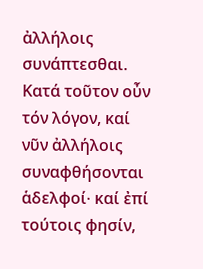ἀλλήλοις συνάπτεσθαι. Κατά τοῦτον οὖν τόν λόγον, καί νῦν ἀλλήλοις συναφθήσονται ἁδελφοί∙ καί ἐπί τούτοις φησίν,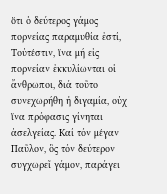ὅτι ὁ δεύτερος γάμος πορνείας παραμυθία ἐστί, Τοὐτέστιν, ἵνα μή εἰς πορνείαν ἐκκυλίωνται οἱ ἄνθρωποι, διά τοῦτο συνεχωρήθη ἡ διγαμία, οὐχ ἵνα πρόφασις γίνηται ἀσελγείας. Καί τόν μέγαν Παῦλον, ὃς τόν δεύτερον συγχωρεῖ γάμον, παράγει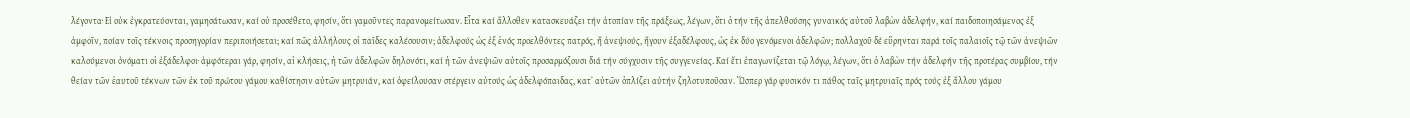λέγοντα∙ Εἰ οὐκ ἐγκρατεύονται, γαμησάτωσαν, καί οὐ προσέθετο, φησίν, ὅτι γαμοῦντες παρανομείτωσαν. Εἶτα καί ἄλλοθεν κατασκευάζει τήν ἀτοπίαν τῆς πράξεως, λέγων, ὅτι ὁ τήν τῆς ἀπελθούσης γυναικός αὐτοῦ λαβὼν ἀδελφήν, καί παιδοποιησάμενος ἐξ ἀμφοῖν, ποίαν τοῖς τέκνοις προσηγορίαν περιποιήσεται; καί πῶς ἀλλήλους οἱ παῖδες καλέσουσιν; ἀδελφούς ὡς ἐξ ἑνός προελθόντες πατρός, ἤ ἀνεψιούς, ἤγουν ἐξαδέλφους, ὡς ἐκ δύο γενόμενοι ἀδελφῶν; πολλαχοῦ δέ εὕρηνται παρά τοῖς παλαιοῖς τῷ τῶν ἀνεψιῶν καλούμενοι ὀνόματι οἱ ἐξάδελφοι∙ ἀμφότεραι γάρ, φησίν, αἱ κλήσεις, ἡ τῶν ἀδελφῶν δηλονότι, καί ἡ τῶν ἀνεψιῶν αὐτοῖς προσαρμόζουσι διά τήν σύγχυσιν τῆς συγγενείας. Καί ἔτι ἐπαγωνίζεται τῷ λόγῳ, λέγων, ὅτι ὁ λαβὼν τήν ἀδελφήν τῆς προτέρας συμβίου, τήν θείαν τῶν ἑαυτοῦ τέκνων τῶν ἐκ τοῦ πρώτου γάμου καθίστησιν αὐτῶν μητρυιάν, καί ὀφείλουσαν στέργειν αὐτούς ὡς ἀδελφόπαιδας, κατ᾽ αὐτῶν ὁπλίζει αὐτήν ζηλοτυποῦσαν. Ὥσπερ γάρ φυσικόν τι πάθος ταῖς μητρυιαῖς πρός τούς ἐξ ἄλλου γάμου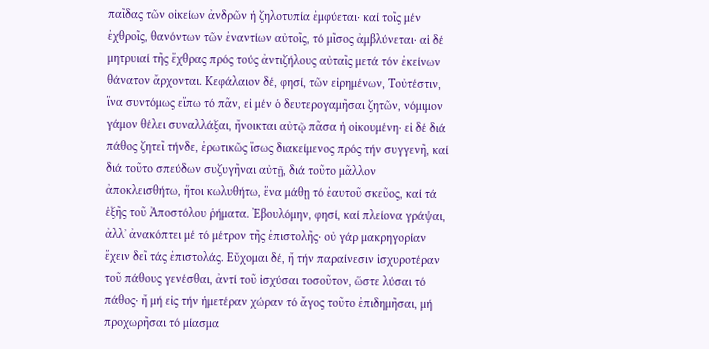παῖδας τῶν οἰκείων ἀνδρῶν ἡ ζηλοτυπία ἐμφύεται∙ καί τοῖς μέν ἐχθροῖς, θανόντων τῶν ἐναντίων αὐτοῖς, τό μῖσος ἀμβλύνεται∙ αἱ δέ μητρυιαί τῆς ἔχθρας πρός τούς ἀντιζήλους αὐταῖς μετά τόν ἐκείνων θάνατον ἄρχονται. Κεφάλαιον δέ, φησί, τῶν εἰρημένων, Τοὐτέστιν, ἵνα συντόμως εἴπω τό πᾶν, εἰ μέν ὁ δευτερογαμῆσαι ζητῶν, νόμιμον γάμον θέλει συναλλάξαι, ἤνοικται αὐτῷ πᾶσα ἡ οἰκουμένη∙ εἰ δέ διά πάθος ζητεῖ τήνδε, ἐρωτικῶς ἴσως διακείμενος πρός τήν συγγενῆ, καί διά τοῦτο σπεύδων συζυγῆναι αὐτῇ, διά τοῦτο μᾶλλον ἀποκλεισθήτω, ἥτοι κωλυθήτω, ἕνα μάθῃ τό ἐαυτοῦ σκεῦος, καί τά ἑξῆς τοῦ Ἀποστόλου ῥήματα. Ἐβουλόμην, φησί, καί πλείονα γράψαι, ἀλλ᾽ ἀνακόπτει μέ τό μέτρον τῆς ἐπιστολῆς∙ οὐ γάρ μακρηγορίαν ἔχειν δεῖ τάς ἐπιστολάς. Εὔχομαι δέ, ἤ τήν παραίνεσιν ἰσχυροτέραν τοῦ πάθους γενέσθαι, ἀντί τοῦ ἰσχύσαι τοσοῦτον, ὥστε λύσαι τό πάθος∙ ἤ μή εἰς τήν ἡμετέραν χώραν τό ἄγος τοῦτο ἐπιδημῆσαι, μή προχωρῆσαι τό μίασμα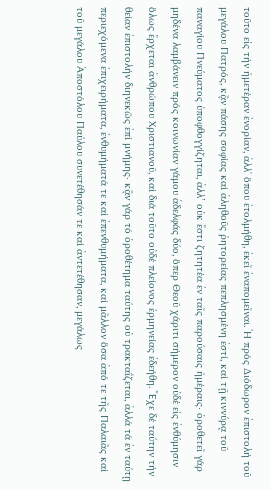τοῦτο εἰς τήν ἡμετέραν ἐνορίαν, ἀλλ᾽ ὅπου ἐτολμήθη, ἐκεῖ ἐναπομεῖναι. Ἡ πρός Διόδωρον ἐπιστολή τοῦ μεγάλου Πατρός, κᾂν πάσης σοφίας καί ἀληθοῦς ῥητορείας πεπλησμένη ἐστί, καί τῇ κιννύρᾳ τοῦ παναγίου Πνεύματος ὐποφθογγίζηται, ἀλλ’ οὐκ ἔστι ζητητέα ἐν ταῖς παρούσαις ἡμέραις∙ ὁροθετεῖ γάρ μηδένα λαμβάνειν πρός κοινωνίαν γάμου ἀδελφάς δύο, ὅπερ Θεοῦ χάριτι σήμερον οὐδέ εἰς ἐνθύμησιν ὅλως ἔρχεται ἀνθρώπου Χριστιανοῦ, καί διά τοῦτο οὐδέ πλείονος ἑρμηνείας ἐδεήθη. Ἔχε δέ ταύτην τήν θείαν ἐπιστολήν διηνεκῶς ἐπί μνήμης∙ κᾂν γάρ τό ὁροθέτημα ταύτης οὐ τρακταΐζεται, ἀλλά τά ἐν ταύτῃ περιεχόμενα ἐπιχειρήματα, ἐνθυμήματά τε καί ἐπενθυμήματα, καί μᾶλλον ὅσα ἀπό τε τῆς Παλαιᾶς καί τοῦ μεγάλου Ἀποστόλου Παύλου συνετέθησάν τε καί ἀντετέθησαν, μεγάλως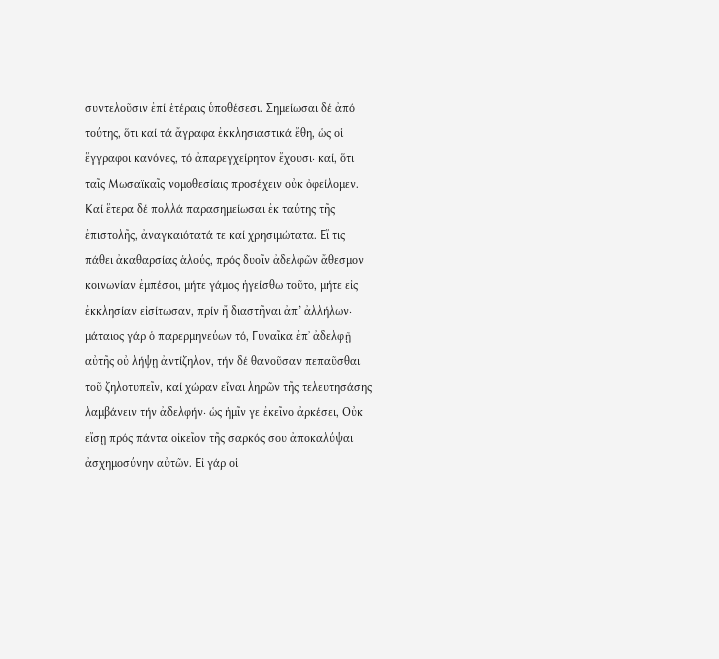συντελοῦσιν ἐπί ἑτέραις ὑποθέσεσι. Σημείωσαι δέ ἀπό τούτης, ὅτι καί τά ἄγραφα ἐκκλησιαστικά ἔθη, ὡς οἱ ἕγγραφοι κανόνες, τό ἀπαρεγχείρητον ἔχουσι∙ καί, ὅτι ταῖς Μωσαϊκαῖς νομοθεσίαις προσέχειν οὐκ ὀφείλομεν. Καί ἕτερα δέ πολλά παρασημείωσαι ἐκ ταύτης τῆς ἐπιστολῆς, ἀναγκαιότατά τε καί χρησιμώτατα. Εἴ τις πάθει ἀκαθαρσίας ἁλούς, πρός δυοῖν ἀδελφῶν ἄθεσμον κοινωνίαν ἐμπέσοι, μήτε γάμος ἡγείσθω τοῦτο, μήτε εἰς ἐκκλησίαν εἰσίτωσαν, πρίν ἤ διαστῆναι ἀπ’ ἀλλήλων∙ μάταιος γάρ ὁ παρερμηνεύων τό, Γυναῖκα ἐπ᾽ ἀδελφῇ αὐτῆς οὐ λήψῃ ἀντίζηλον, τήν δέ θανοῦσαν πεπαῦσθαι τοῦ ζηλοτυπεῖν, καί χώραν εἶναι ληρῶν τῆς τελευτησάσης λαμβάνειν τήν ἀδελφήν∙ ὡς ἡμῖν γε ἐκεῖνο ἀρκέσει, Οὐκ εἴσῃ πρός πάντα οἰκεῖον τῆς σαρκός σου ἀποκαλύψαι ἀσχημοσύνην αὐτῶν. Εἰ γάρ οἱ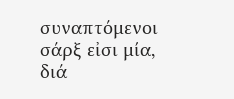συναπτόμενοι σάρξ εἰσι μία, διά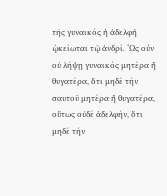τῆς γυναικός ἡ ἀδελφἠ ᾠκείωται τῷ ἀνδρί. ‘Ως οὖν οὐ λήψῃ γυναικός μητέρα ἤ θυγατέρα, ὅτι μηδέ τήν σαυτοῦ μητέρα ἤ θυγατέρα, οὕτως οὐδέ ἀδελφήν, ὅτι μηδέ τήν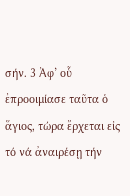σήν. 3 Ἀφ’ οὗ ἐπροοιμίασε ταῦτα ὁ ἅγιος, τώρα ἔρχεται εἰς τό νά ἀναιρέσῃ τήν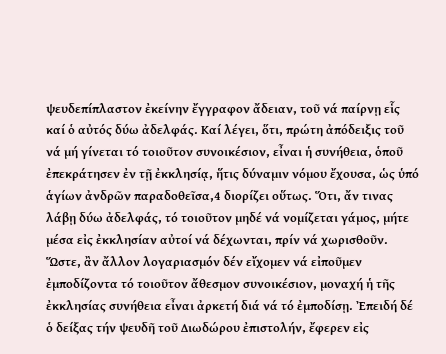ψευδεπίπλαστον ἐκείνην ἔγγραφον ἄδειαν, τοῦ νά παίρνῃ εἷς καί ὁ αὐτός δύω ἀδελφάς. Καί λέγει, ὅτι, πρώτη ἀπόδειξις τοῦ νά μή γίνεται τό τοιοῦτον συνοικέσιον, εἶναι ἡ συνήθεια, ὁποῦ ἐπεκράτησεν ἐν τῇ ἐκκλησίᾳ, ἥτις δύναμιν νόμου ἔχουσα, ὡς ὑπό ἁγίων ἀνδρῶν παραδοθεῖσα,4 διορίζει οὕτως. Ὅτι, ἄν τινας λάβῃ δύω ἀδελφάς, τό τοιοῦτον μηδέ νά νομίζεται γάμος, μήτε μέσα εἰς ἐκκλησίαν αὐτοί νά δέχωνται, πρίν νά χωρισθοῦν. Ὥστε, ἂν ἄλλον λογαριασμόν δέν εἴχομεν νά εἰποῦμεν ἐμποδίζοντα τό τοιοῦτον ἄθεσμον συνοικέσιον, μοναχή ἡ τῆς ἐκκλησίας συνήθεια εἶναι ἀρκετή διά νά τό ἐμποδίσῃ. Ἐπειδή δέ ὁ δείξας τήν ψευδῆ τοῦ Διωδώρου ἐπιστολήν, ἔφερεν εἰς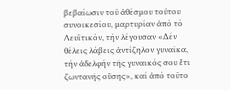βεβαίωσιν τοῦ ἀθέσμου τούτου συνοικεσίου, μαρτυρίαν ἀπό τό Λευϊτικόν, τήν λέγουσαν «Δέν θέλεις λάβεις ἀντίζηλον γυναῖκα, τήν ἀδελφήν τῆς γυναικός σου ἔτι ζωντανῆς οὔσης», καί ἀπό τοῦτο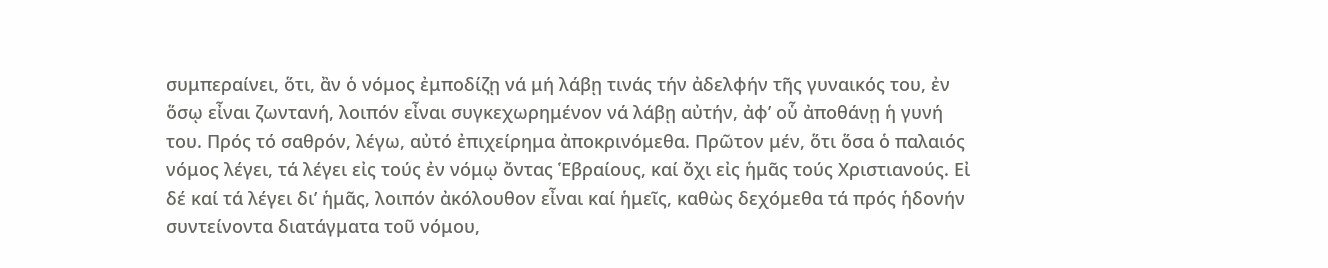συμπεραίνει, ὅτι, ἂν ὁ νόμος ἐμποδίζῃ νά μή λάβῃ τινάς τήν ἀδελφήν τῆς γυναικός του, ἐν ὅσῳ εἶναι ζωντανή, λοιπόν εἶναι συγκεχωρημένον νά λάβῃ αὐτήν, ἀφ’ οὗ ἀποθάνῃ ἡ γυνή του. Πρός τό σαθρόν, λέγω, αὐτό ἐπιχείρημα ἀποκρινόμεθα. Πρῶτον μέν, ὅτι ὅσα ὁ παλαιός νόμος λέγει, τά λέγει εἰς τούς ἐν νόμῳ ὄντας Ἑβραίους, καί ὄχι εἰς ἡμᾶς τούς Χριστιανούς. Εἰ δέ καί τά λέγει δι’ ἡμᾶς, λοιπόν ἀκόλουθον εἶναι καί ἡμεῖς, καθὼς δεχόμεθα τά πρός ἡδονήν συντείνοντα διατάγματα τοῦ νόμου,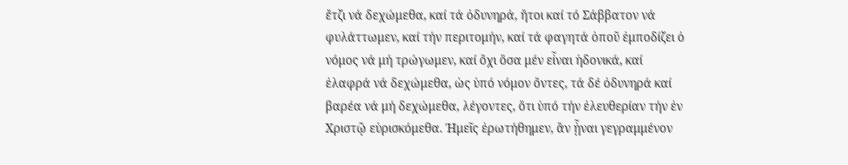ἔτζι νά δεχώμεθα, καί τά ὀδυνηρά, ἤτοι καί τό Σάββατον νά φυλάττωμεν, καί τήν περιτομήν, καί τά φαγητά ὁποῦ ἐμποδίζει ὁ νόμος νά μή τρώγωμεν, καί ὄχι ὅσα μέν εἶναι ἡδονικά, καί ἐλαφρά νά δεχώμεθα, ὡς ὑπό νόμον ὄντες, τά δέ ὀδυνηρά καί βαρέα νά μή δεχώμεθα, λέγοντες, ὅτι ὑπό τήν ἐλευθερίαν τήν ἐν Χριστῷ εὑρισκόμεθα. Ἠμεῖς ἐρωτήθημεν, ἂν ᾖναι γεγραμμένον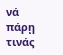νά πάρῃ τινάς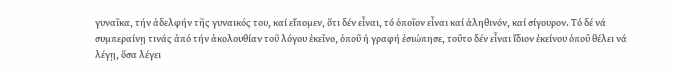γυναῖκα, τήν ἀδελφήν τῆς γυναικός του, καί εἴπομεν, ὅτι δέν εἶναι, τό ὁποῖον εἶναι καί ἀληθινόν, καί σίγουρον. Τό δέ νά συμπεραίνῃ τινάς ἀπό τήν ἀκολουθίαν τοῦ λόγου ἐκεῖνο, ὁποῦ ἡ γραφή ἐσιώπησε, τοῦτο δέν εἶναι ἴδιον ἐκείνου ὁποῦ θέλει νά λέγῃ, ὅσα λέγει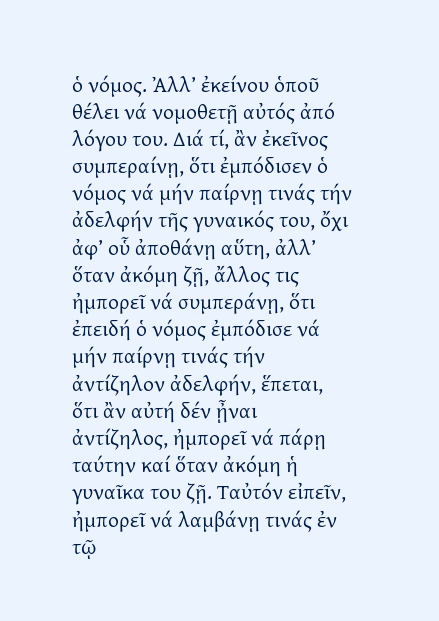ὁ νόμος. Ἀλλ’ ἐκείνου ὁποῦ θέλει νά νομοθετῇ αὐτός ἀπό λόγου του. Διά τί, ἂν ἐκεῖνος συμπεραίνῃ, ὅτι ἐμπόδισεν ὁ νόμος νά μήν παίρνῃ τινάς τήν ἀδελφήν τῆς γυναικός του, ὄχι ἀφ’ οὗ ἀποθάνῃ αὕτη, ἀλλ’ ὅταν ἀκόμη ζῇ, ἄλλος τις ἠμπορεῖ νά συμπεράνῃ, ὅτι ἐπειδή ὁ νόμος ἐμπόδισε νά μήν παίρνῃ τινάς τήν ἀντίζηλον ἀδελφήν, ἕπεται, ὅτι ἂν αὐτή δέν ᾖναι ἀντίζηλος, ἠμπορεῖ νά πάρῃ ταύτην καί ὅταν ἀκόμη ἡ γυναῖκα του ζῇ. Ταὐτόν εἰπεῖν, ἠμπορεῖ νά λαμβάνῃ τινάς ἐν τῷ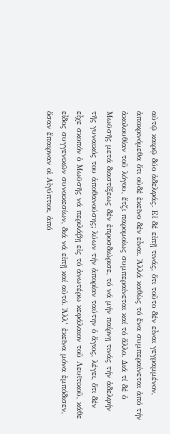αὐτῷ καιρῷ δύο ἀδελφάς. Εἰ δέ εἰπῇ τινάς, ὅτι τοῦτο δέν εἶναι γεγραμμένον, ἀποκρινόμεθα ὅτι οὐδέ ἐκεῖνο δέν εἶναι. Ἀλλά καθὼς τό ἕνα συμπεραίνεται ἀπό τήν ἀκολουθίαν τοῦ λόγου, ἔτζι παρομοίως συμπεραίνεται καί τό ἄλλο. Διά τί δέ ὁ Μωϋσῆς μετά διαστίξεως δέν ἐπροσδιώρισε, τό νά μήν παίρνῃ τινάς τήν ἀδελφήν τῆς γυναικός του ἀποθανούσης; λύων τήν ἀπορίαν ταύτην ὁ ἅγιος, λέγει, ὅτι δέν εἶχε σκοπόν ὁ Μωϋσῆς νά περιλάβῃ εἰς τό ἀνωτέρω κεφάλαιον τοῦ Λευϊτικοῦ, κάθε εἶδος συγγενικῶν συνοικεσίων, διά νά εἰπῇ καί αὐτό. Ἀλλ’ ἐκεῖνα μόνα ἐμπόδισεν, ὄσαν ἔπαιρναν οἱ Αἰγύπτιοι, ἀπό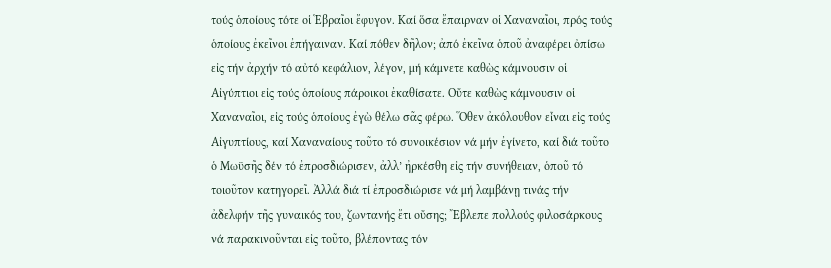τούς ὁποίους τότε οἱ Ἑβραῖοι ἔφυγον. Καί ὅσα ἔπαιρναν οἱ Χαναναῖοι, πρός τούς ὁποίους ἐκεῖνοι ἐπήγαιναν. Καί πόθεν δῆλον; ἀπό ἐκεῖνα ὁποῦ ἀναφέρει ὀπίσω εἰς τήν ἀρχήν τό αὐτό κεφάλιον, λέγον, μή κάμνετε καθὼς κάμνουσιν οἱ Αἰγύπτιοι εἰς τούς ὁποίους πάροικοι ἐκαθίσατε. Οὔτε καθὼς κάμνουσιν οἱ Χαναναῖοι, εἰς τούς ὁποίους ἐγὼ θέλω σᾶς φέρω. Ὅθεν ἀκόλουθον εἶναι εἰς τούς Αἰγυπτίους, καί Χαναναίους τοῦτο τό συνοικέσιον νά μήν ἐγίνετο, καί διά τοῦτο ὁ Μωϋσῆς δέν τό ἐπροσδιώρισεν, ἀλλ’ ἠρκέσθη εἰς τήν συνήθειαν, ὁποῦ τό τοιοῦτον κατηγορεῖ. Ἀλλά διά τί ἐπροσδιώρισε νά μή λαμβάνῃ τινάς τήν ἀδελφήν τῆς γυναικός του, ζωντανής ἔτι οὔσης; Ἔβλεπε πολλούς φιλοσάρκους νά παρακινοῦνται εἰς τοῦτο, βλέποντας τόν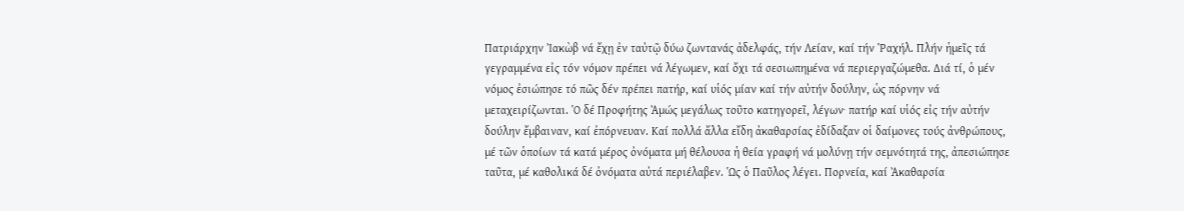Πατριάρχην Ἰακὼβ νά ἔχῃ ἐν ταὐτῷ δύω ζωντανάς ἀδελφάς, τήν Λείαν, καί τήν Ῥαχήλ. Πλήν ἡμεῖς τά γεγραμμένα εἰς τόν νόμον πρέπει νά λέγωμεν, καί ὄχι τά σεσιωπημένα νά περιεργαζώμεθα. Διά τί, ὁ μέν νόμος ἐσιώπησε τό πῶς δέν πρέπει πατήρ, καί υἱός μίαν καί τήν αὐτήν δούλην, ὡς πόρνην νά μεταχειρίζωνται. Ὁ δέ Προφήτης Ἀμώς μεγάλως τοῦτο κατηγορεῖ, λέγων∙ πατήρ καί υἱός εἰς τήν αὐτήν δούλην ἔμβαιναν, καί ἐπόρνευαν. Καί πολλά ἄλλα εἴδη ἀκαθαρσίας ἐδίδαξαν οἱ δαίμονες τούς ἀνθρώπους, μέ τῶν ὁποίων τά κατά μέρος ὀνόματα μή θέλουσα ἡ θεία γραφή νά μολύνῃ τήν σεμνότητά της, ἀπεσιώπησε ταῦτα, μέ καθολικά δέ ὀνόματα αὐτά περιέλαβεν. Ὡς ὁ Παῦλος λέγει. Πορνεία, καί Ἀκαθαρσία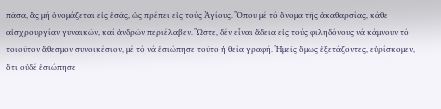πᾶσα, ἂς μή ὀνομάζεται εἰς ἐσᾶς, ὡς πρέπει εἰς τούς Ἁγίους. Ὅπου μέ τό ὄνομα τῆς ἀκαθαρσίας, κάθε αἰσχρουργίαν γυναικῶν, καί ἀνδρῶν περιέλαβεν. Ὥστε, δέν εἶναι ἄδεια εἰς τούς φιληδόνους νά κάμνουν τό τοιοῦτον ἄθεσμον συνοικέσιον, μέ τό νά ἐσιώπησε τοῦτο ἡ θεία γραφή. Ἡμεῖς ὅμως ἐξετάζοντες, εὑρίσκομεν, ὅτι οὐδέ ἐσιώπησε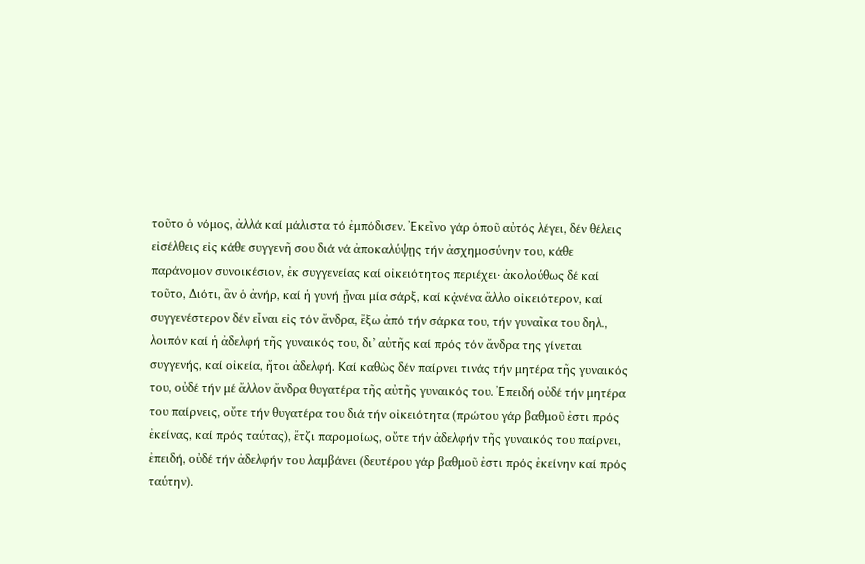τοῦτο ὁ νόμος, ἀλλά καί μάλιστα τό ἐμπόδισεν. Ἐκεῖνο γάρ ὁποῦ αὐτός λέγει, δέν θέλεις εἰσέλθεις εἰς κάθε συγγενῆ σου διά νά ἀποκαλύψῃς τήν ἀσχημοσύνην του, κάθε παράνομον συνοικέσιον, ἐκ συγγενείας καί οἰκειότητος περιέχει∙ ἀκολούθως δέ καί τοῦτο, Διότι, ἂν ὁ ἀνήρ, καί ἡ γυνή ᾖναι μία σάρξ, καί κᾀνένα ἄλλο οἰκειότερον, καί συγγενέστερον δέν εἶναι εἰς τόν ἄνδρα, ἔξω ἀπό τήν σάρκα του, τήν γυναῖκα του δηλ., λοιπόν καί ἡ ἀδελφή τῆς γυναικός του, δι’ αὐτῆς καί πρός τόν ἄνδρα της γίνεται συγγενής, καί οἰκεία, ἤτοι ἀδελφή. Καί καθὼς δέν παίρνει τινάς τήν μητέρα τῆς γυναικός του, οὐδέ τήν μέ ἄλλον ἄνδρα θυγατέρα τῆς αὐτῆς γυναικός του. Ἐπειδή οὐδέ τήν μητέρα του παίρνεις, οὔτε τήν θυγατέρα του διά τήν οἰκειότητα (πρώτου γάρ βαθμοῦ ἐστι πρός ἐκείνας, καί πρός ταύτας), ἔτζι παρομοίως, οὔτε τήν ἀδελφήν τῆς γυναικός του παίρνει, ἐπειδή, οὐδέ τήν ἀδελφήν του λαμβάνει (δευτέρου γάρ βαθμοῦ ἐστι πρός ἐκείνην καί πρός ταύτην).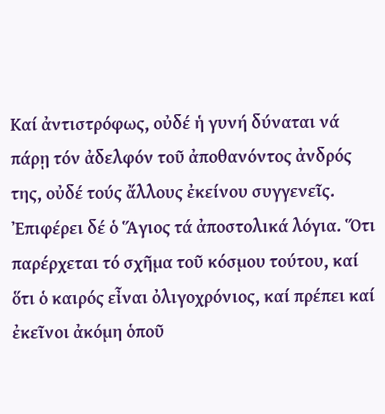Καί ἀντιστρόφως, οὐδέ ἡ γυνή δύναται νά πάρῃ τόν ἀδελφόν τοῦ ἀποθανόντος ἀνδρός της, οὐδέ τούς ἄλλους ἐκείνου συγγενεῖς. Ἐπιφέρει δέ ὁ Ἅγιος τά ἀποστολικά λόγια. Ὅτι παρέρχεται τό σχῆμα τοῦ κόσμου τούτου, καί ὅτι ὁ καιρός εἶναι ὀλιγοχρόνιος, καί πρέπει καί ἐκεῖνοι ἀκόμη ὁποῦ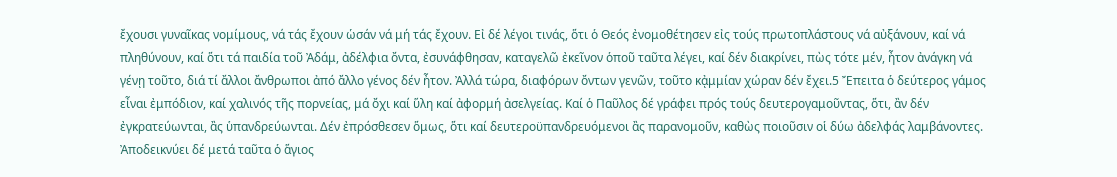ἔχουσι γυναῖκας νομίμους, νά τάς ἔχουν ὡσάν νά μή τάς ἔχουν. Εἰ δέ λέγοι τινάς, ὅτι ὁ Θεός ἐνομοθέτησεν εἰς τούς πρωτοπλάστους νά αὐξάνουν, καί νά πληθύνουν, καί ὅτι τά παιδία τοῦ Ἀδάμ, ἀδέλφια ὄντα, ἐσυνάφθησαν, καταγελῶ ἐκεῖνον ὁποῦ ταῦτα λέγει, καί δέν διακρίνει, πὼς τότε μέν, ἦτον ἀνάγκη νά γένῃ τοῦτο, διά τί ἄλλοι ἄνθρωποι ἀπό ἄλλο γένος δέν ἦτον. Ἀλλά τώρα, διαφόρων ὄντων γενῶν, τοῦτο κᾀμμίαν χώραν δέν ἔχει.5 Ἔπειτα ὁ δεύτερος γάμος εἶναι ἐμπόδιον, καί χαλινός τῆς πορνείας, μά ὄχι καί ὕλη καί ἀφορμή ἀσελγείας. Καί ὁ Παῦλος δέ γράφει πρός τούς δευτερογαμοῦντας, ὅτι, ἂν δέν ἐγκρατεύωνται, ἂς ὑπανδρεύωνται. Δέν ἐπρόσθεσεν ὅμως, ὅτι καί δευτεροϋπανδρευόμενοι ἂς παρανομοῦν, καθὼς ποιοῦσιν οἱ δύω ἀδελφάς λαμβάνοντες. Ἀποδεικνύει δέ μετά ταῦτα ὁ ἅγιος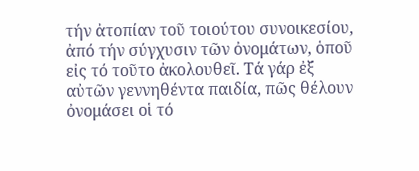τήν ἀτοπίαν τοῦ τοιούτου συνοικεσίου, ἀπό τήν σύγχυσιν τῶν ὀνομάτων, ὁποῦ εἰς τό τοῦτο ἀκολουθεῖ. Τά γάρ ἐξ αὐτῶν γεννηθέντα παιδία, πῶς θέλουν ὀνομάσει οἱ τό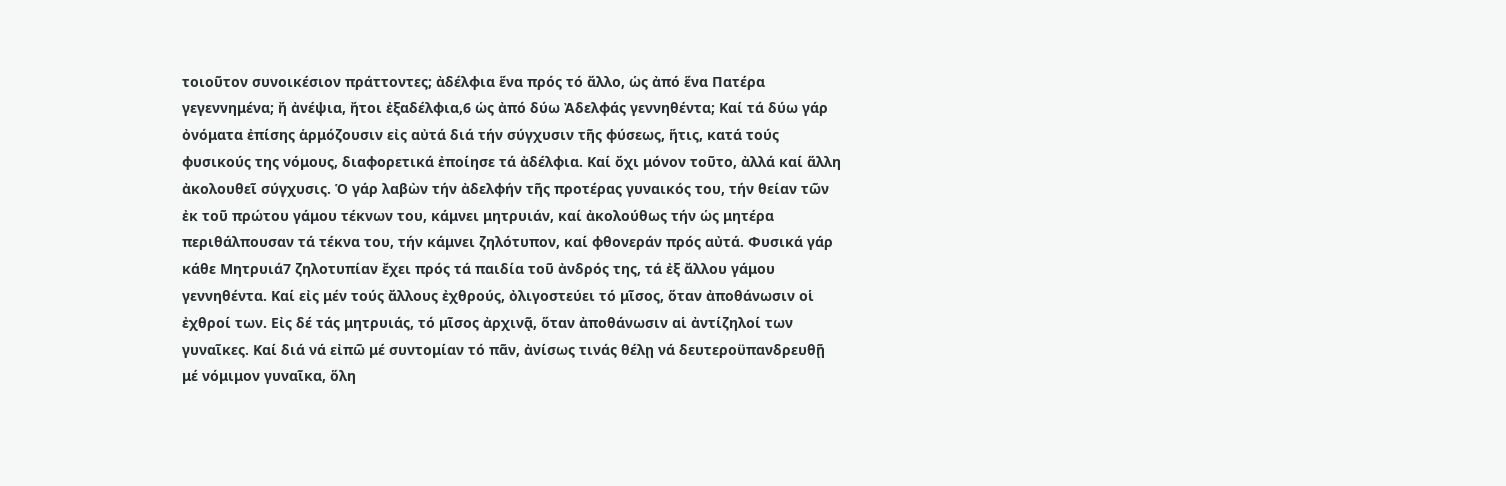τοιοῦτον συνοικέσιον πράττοντες; ἀδέλφια ἕνα πρός τό ἄλλο, ὡς ἀπό ἕνα Πατέρα γεγεννημένα; ἤ ἀνέψια, ἤτοι ἐξαδέλφια,6 ὡς ἀπό δύω Ἀδελφάς γεννηθέντα; Καί τά δύω γάρ ὀνόματα ἐπίσης ἁρμόζουσιν εἰς αὐτά διά τήν σύγχυσιν τῆς φύσεως, ἥτις, κατά τούς φυσικούς της νόμους, διαφορετικά ἐποίησε τά ἀδέλφια. Καί ὄχι μόνον τοῦτο, ἀλλά καί ἅλλη ἀκολουθεῖ σύγχυσις. Ὁ γάρ λαβὼν τήν ἀδελφήν τῆς προτέρας γυναικός του, τήν θείαν τῶν ἐκ τοῦ πρώτου γάμου τέκνων του, κάμνει μητρυιάν, καί ἀκολούθως τήν ὡς μητέρα περιθάλπουσαν τά τέκνα του, τήν κάμνει ζηλότυπον, καί φθονεράν πρός αὐτά. Φυσικά γάρ κάθε Μητρυιά7 ζηλοτυπίαν ἔχει πρός τά παιδία τοῦ ἀνδρός της, τά ἐξ ἄλλου γάμου γεννηθέντα. Καί εἰς μέν τούς ἄλλους ἐχθρούς, ὀλιγοστεύει τό μῖσος, ὅταν ἀποθάνωσιν οἱ ἐχθροί των. Εἰς δέ τάς μητρυιάς, τό μῖσος ἀρχινᾷ, ὅταν ἀποθάνωσιν αἱ ἀντίζηλοί των γυναῖκες. Καί διά νά εἰπῶ μέ συντομίαν τό πᾶν, ἀνίσως τινάς θέλῃ νά δευτεροϋπανδρευθῇ μέ νόμιμον γυναῖκα, ὅλη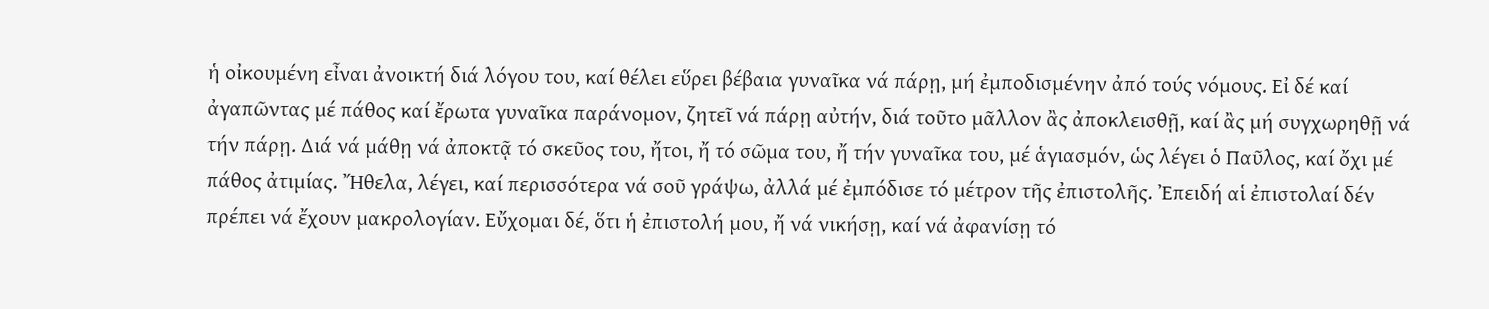ἡ οἰκουμένη εἶναι ἀνοικτή διά λόγου του, καί θέλει εὕρει βέβαια γυναῖκα νά πάρῃ, μή ἐμποδισμένην ἀπό τούς νόμους. Εἰ δέ καί ἀγαπῶντας μέ πάθος καί ἔρωτα γυναῖκα παράνομον, ζητεῖ νά πάρῃ αὐτήν, διά τοῦτο μᾶλλον ἂς ἀποκλεισθῇ, καί ἂς μή συγχωρηθῇ νά τήν πάρῃ. Διά νά μάθῃ νά ἀποκτᾷ τό σκεῦος του, ἤτοι, ἤ τό σῶμα του, ἤ τήν γυναῖκα του, μέ ἁγιασμόν, ὡς λέγει ὁ Παῦλος, καί ὄχι μέ πάθος ἀτιμίας. Ἤθελα, λέγει, καί περισσότερα νά σοῦ γράψω, ἀλλά μέ ἐμπόδισε τό μέτρον τῆς ἐπιστολῆς. Ἐπειδή αἱ ἐπιστολαί δέν πρέπει νά ἔχουν μακρολογίαν. Εὔχομαι δέ, ὅτι ἡ ἐπιστολή μου, ἤ νά νικήσῃ, καί νά ἀφανίσῃ τό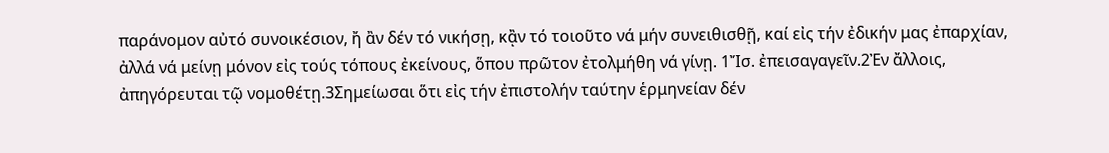παράνομον αὐτό συνοικέσιον, ἤ ἂν δέν τό νικήσῃ, κᾂν τό τοιοῦτο νά μήν συνειθισθῇ, καί εἰς τήν ἐδικήν μας ἐπαρχίαν, ἀλλά νά μείνῃ μόνον εἰς τούς τόπους ἐκείνους, ὅπου πρῶτον ἐτολμήθη νά γίνῃ. 1Ἴσ. ἐπεισαγαγεῖν.2Ἐν ἄλλοις, ἀπηγόρευται τῷ νομοθέτῃ.3Σημείωσαι ὅτι εἰς τήν ἐπιστολήν ταύτην ἑρμηνείαν δέν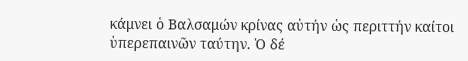κάμνει ὁ Βαλσαμών κρίνας αὐτήν ὡς περιττήν καίτοι ὑπερεπαινῶν ταύτην. Ὁ δέ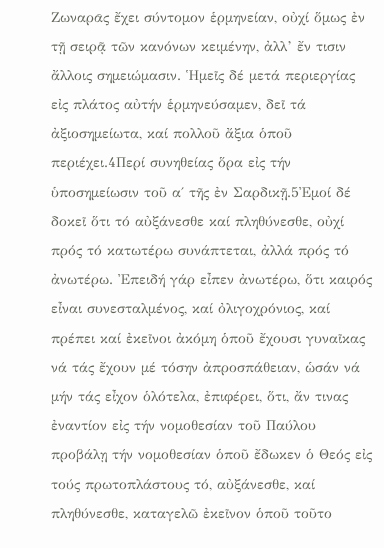Ζωναρᾱς ἔχει σύντομον ἑρμηνείαν, οὐχί ὅμως ἐν τῇ σειρᾷ τῶν κανόνων κειμένην, ἀλλ’ ἔν τισιν ἄλλοις σημειώμασιν. Ἡμεῖς δέ μετά περιεργίας εἰς πλάτος αὐτήν ἑρμηνεύσαμεν, δεῖ τά ἀξιοσημείωτα, καί πολλοῦ ἄξια ὁποῦ περιέχει.4Περί συνηθείας ὅρα εἰς τήν ὑποσημείωσιν τοῦ α΄ τῆς ἐν Σαρδικῇ.5Ἐμοί δέ δοκεῖ ὅτι τό αὐξάνεσθε καί πληθύνεσθε, οὐχί πρός τό κατωτέρω συνάπτεται, ἀλλά πρός τό ἀνωτέρω. Ἐπειδή γάρ εἶπεν ἀνωτέρω, ὅτι καιρός εἶναι συνεσταλμένος, καί ὀλιγοχρόνιος, καί πρέπει καί ἐκεῖνοι ἀκόμη ὁποῦ ἔχουσι γυναῖκας νά τάς ἔχουν μέ τόσην ἀπροσπάθειαν, ὡσάν νά μήν τάς εἶχον ὁλότελα, ἐπιφέρει, ὅτι, ἄν τινας ἐναντίον εἰς τήν νομοθεσίαν τοῦ Παύλου προβάλῃ τήν νομοθεσίαν ὁποῦ ἔδωκεν ὁ Θεός εἰς τούς πρωτοπλάστους τό, αὐξάνεσθε, καί πληθύνεσθε, καταγελῶ ἐκεῖνον ὁποῦ τοῦτο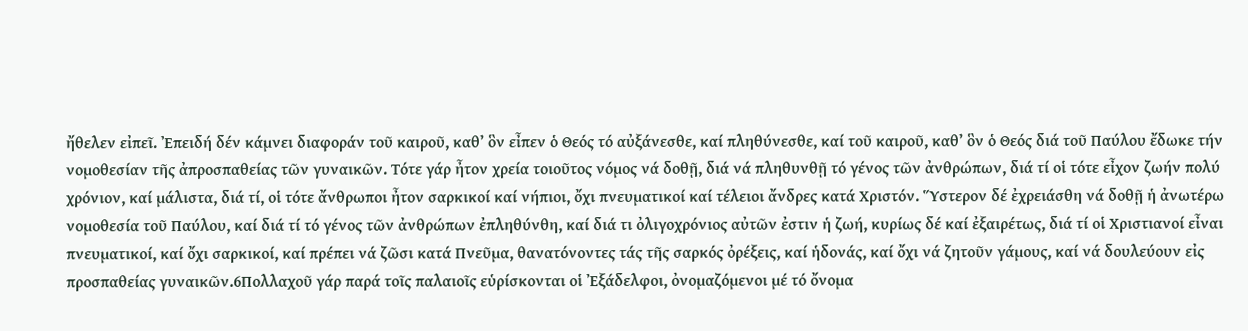ἤθελεν εἰπεῖ. Ἐπειδή δέν κάμνει διαφοράν τοῦ καιροῦ, καθ’ ὃν εἶπεν ὁ Θεός τό αὐξάνεσθε, καί πληθύνεσθε, καί τοῦ καιροῦ, καθ’ ὃν ὁ Θεός διά τοῦ Παύλου ἔδωκε τήν νομοθεσίαν τῆς ἀπροσπαθείας τῶν γυναικῶν. Τότε γάρ ἦτον χρεία τοιοῦτος νόμος νά δοθῇ, διά νά πληθυνθῇ τό γένος τῶν ἀνθρώπων, διά τί οἱ τότε εἶχον ζωήν πολύ χρόνιον, καί μάλιστα, διά τί, οἱ τότε ἄνθρωποι ἦτον σαρκικοί καί νήπιοι, ὄχι πνευματικοί καί τέλειοι ἄνδρες κατά Χριστόν. Ὕστερον δέ ἐχρειάσθη νά δοθῇ ἡ ἀνωτέρω νομοθεσία τοῦ Παύλου, καί διά τί τό γένος τῶν ἀνθρώπων ἐπληθύνθη, καί διά τι ὀλιγοχρόνιος αὐτῶν ἐστιν ἡ ζωή, κυρίως δέ καί ἐξαιρέτως, διά τί οἱ Χριστιανοί εἶναι πνευματικοί, καί ὄχι σαρκικοί, καί πρέπει νά ζῶσι κατά Πνεῦμα, θανατόνοντες τάς τῆς σαρκός ὀρέξεις, καί ἡδονάς, καί ὄχι νά ζητοῦν γάμους, καί νά δουλεύουν εἰς προσπαθείας γυναικῶν.6Πολλαχοῦ γάρ παρά τοῖς παλαιοῖς εὑρίσκονται οἱ Ἐξάδελφοι, ὀνομαζόμενοι μέ τό ὄνομα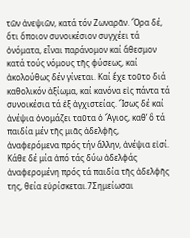τῶν ἀνεψιῶν, κατά τόν Ζωναρᾶν. Ὅρα δέ, ὅτι ὅποιον συνοικέσιον συγχέει τά ὀνόματα, εἶναι παράνομον καί ἄθεσμον κατά τούς νόμους τῆς φύσεως, καί ἀκολούθως δέν γίνεται. Καί ἔχε τοῦτο διά καθολικόν ἀξίωμα, καί κανόνα εἰς πάντα τά συνοικέσια τά ἐξ ἀγχιστείας. Ἴσως δέ καί ἀνέψια ὀνομάζει ταῦτα ὁ Ἅγιος, καθ’ ὃ τά παιδία μέν τῆς μιᾶς ἀδελφῆς, ἀναφερόμενα πρός τήν ἄλλην, ἀνέψια εἰσί. Κάθε δέ μία ἀπό τάς δύω ἀδελφάς ἀναφερομένη πρός τά παιδία τῆς ἀδελφῆς της, θεία εὑρίσκεται.7Σημείωσαι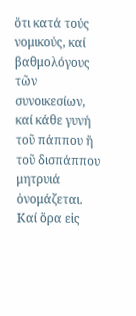ὅτι κατά τούς νομικούς, καί βαθμολόγους τῶν συνοικεσίων, καί κάθε γυνή τοῦ πάππου ἤ τοῦ δισπάππου μητρυιά ὀνομάζεται. Καί ὅρα εἰς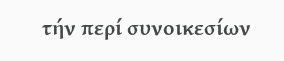τήν περί συνοικεσίων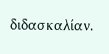διδασκαλίαν.